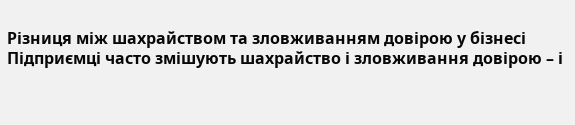Різниця між шахрайством та зловживанням довірою у бізнесі
Підприємці часто змішують шахрайство і зловживання довірою – і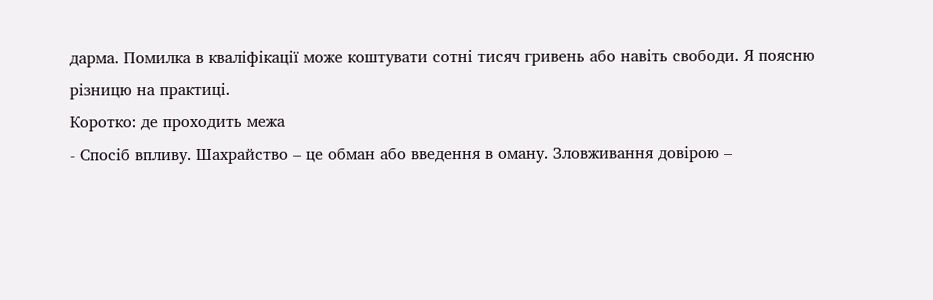дарма. Помилка в кваліфікації може коштувати сотні тисяч гривень або навіть свободи. Я поясню різницю на практиці.
Коротко: де проходить межа
- Спосіб впливу. Шахрайство – це обман або введення в оману. Зловживання довірою –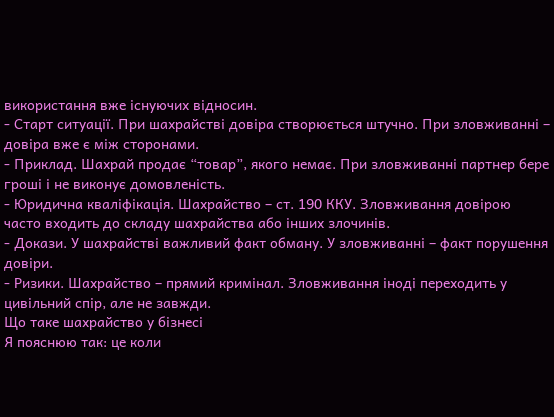використання вже існуючих відносин.
- Старт ситуації. При шахрайстві довіра створюється штучно. При зловживанні – довіра вже є між сторонами.
- Приклад. Шахрай продає “товар”, якого немає. При зловживанні партнер бере гроші і не виконує домовленість.
- Юридична кваліфікація. Шахрайство – ст. 190 ККУ. Зловживання довірою часто входить до складу шахрайства або інших злочинів.
- Докази. У шахрайстві важливий факт обману. У зловживанні – факт порушення довіри.
- Ризики. Шахрайство – прямий кримінал. Зловживання іноді переходить у цивільний спір, але не завжди.
Що таке шахрайство у бізнесі
Я пояснюю так: це коли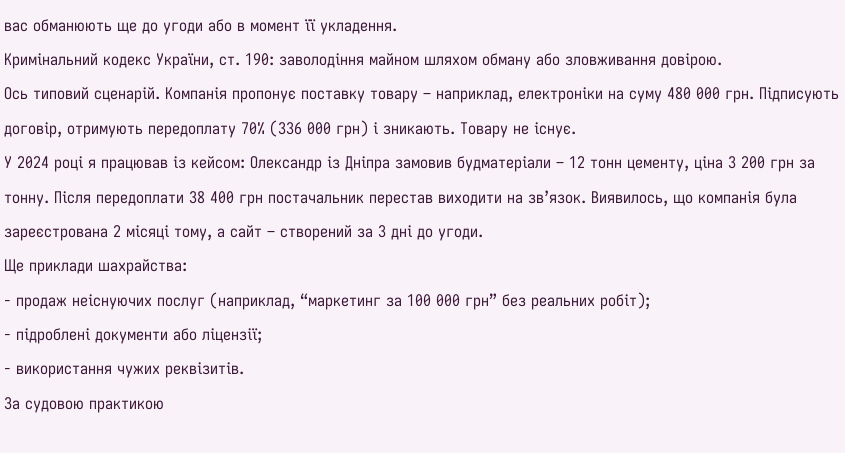вас обманюють ще до угоди або в момент її укладення.
Кримінальний кодекс України, ст. 190: заволодіння майном шляхом обману або зловживання довірою.
Ось типовий сценарій. Компанія пропонує поставку товару – наприклад, електроніки на суму 480 000 грн. Підписують договір, отримують передоплату 70% (336 000 грн) і зникають. Товару не існує.
У 2024 році я працював із кейсом: Олександр із Дніпра замовив будматеріали – 12 тонн цементу, ціна 3 200 грн за тонну. Після передоплати 38 400 грн постачальник перестав виходити на зв’язок. Виявилось, що компанія була зареєстрована 2 місяці тому, а сайт – створений за 3 дні до угоди.
Ще приклади шахрайства:
- продаж неіснуючих послуг (наприклад, “маркетинг за 100 000 грн” без реальних робіт);
- підроблені документи або ліцензії;
- використання чужих реквізитів.
За судовою практикою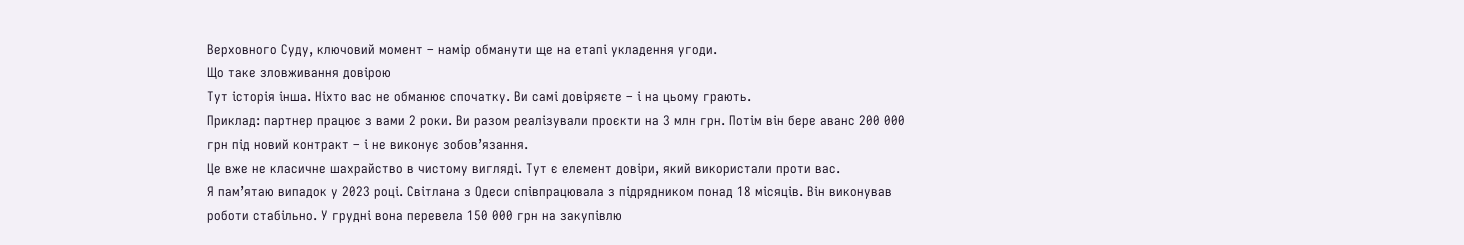Верховного Суду, ключовий момент – намір обманути ще на етапі укладення угоди.
Що таке зловживання довірою
Тут історія інша. Ніхто вас не обманює спочатку. Ви самі довіряєте – і на цьому грають.
Приклад: партнер працює з вами 2 роки. Ви разом реалізували проєкти на 3 млн грн. Потім він бере аванс 200 000 грн під новий контракт – і не виконує зобов’язання.
Це вже не класичне шахрайство в чистому вигляді. Тут є елемент довіри, який використали проти вас.
Я пам’ятаю випадок у 2023 році. Світлана з Одеси співпрацювала з підрядником понад 18 місяців. Він виконував роботи стабільно. У грудні вона перевела 150 000 грн на закупівлю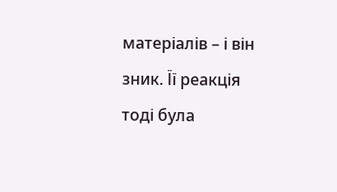матеріалів – і він зник. Її реакція тоді була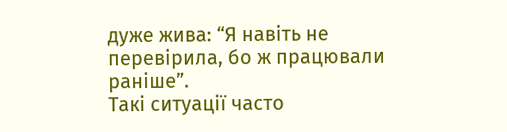дуже жива: “Я навіть не перевірила, бо ж працювали раніше”.
Такі ситуації часто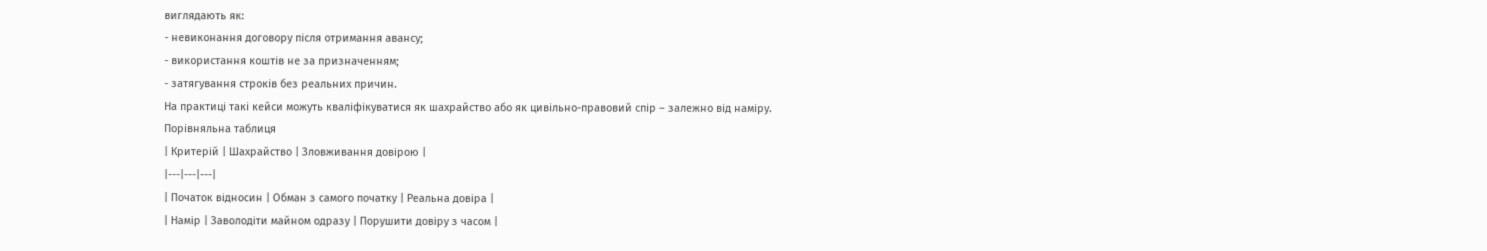виглядають як:
- невиконання договору після отримання авансу;
- використання коштів не за призначенням;
- затягування строків без реальних причин.
На практиці такі кейси можуть кваліфікуватися як шахрайство або як цивільно-правовий спір – залежно від наміру.
Порівняльна таблиця
| Критерій | Шахрайство | Зловживання довірою |
|---|---|---|
| Початок відносин | Обман з самого початку | Реальна довіра |
| Намір | Заволодіти майном одразу | Порушити довіру з часом |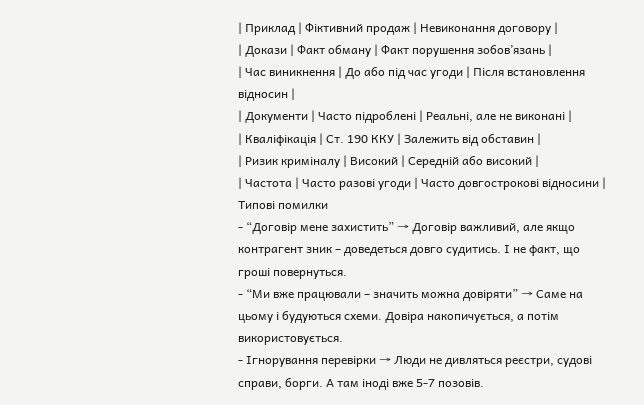| Приклад | Фіктивний продаж | Невиконання договору |
| Докази | Факт обману | Факт порушення зобов’язань |
| Час виникнення | До або під час угоди | Після встановлення відносин |
| Документи | Часто підроблені | Реальні, але не виконані |
| Кваліфікація | Ст. 190 ККУ | Залежить від обставин |
| Ризик криміналу | Високий | Середній або високий |
| Частота | Часто разові угоди | Часто довгострокові відносини |
Типові помилки
- “Договір мене захистить” → Договір важливий, але якщо контрагент зник – доведеться довго судитись. І не факт, що гроші повернуться.
- “Ми вже працювали – значить можна довіряти” → Саме на цьому і будуються схеми. Довіра накопичується, а потім використовується.
- Ігнорування перевірки → Люди не дивляться реєстри, судові справи, борги. А там іноді вже 5-7 позовів.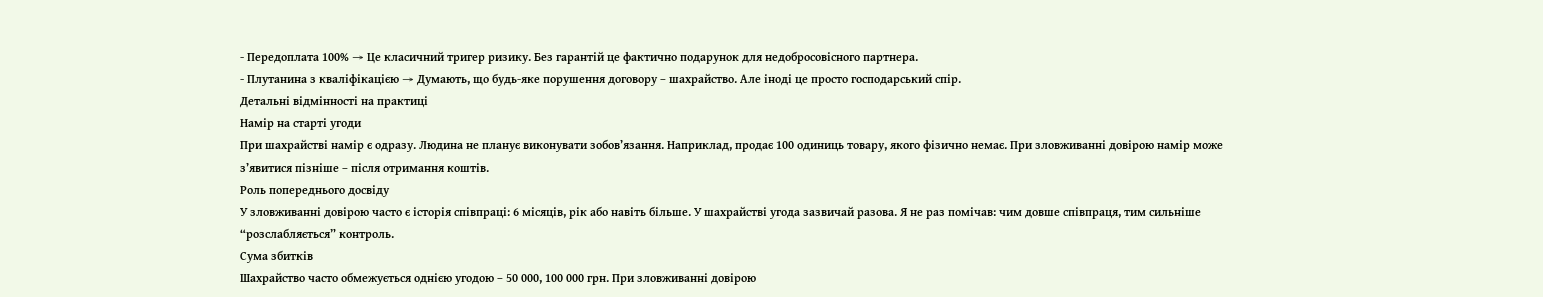- Передоплата 100% → Це класичний тригер ризику. Без гарантій це фактично подарунок для недобросовісного партнера.
- Плутанина з кваліфікацією → Думають, що будь-яке порушення договору – шахрайство. Але іноді це просто господарський спір.
Детальні відмінності на практиці
Намір на старті угоди
При шахрайстві намір є одразу. Людина не планує виконувати зобов’язання. Наприклад, продає 100 одиниць товару, якого фізично немає. При зловживанні довірою намір може з’явитися пізніше – після отримання коштів.
Роль попереднього досвіду
У зловживанні довірою часто є історія співпраці: 6 місяців, рік або навіть більше. У шахрайстві угода зазвичай разова. Я не раз помічав: чим довше співпраця, тим сильніше “розслабляється” контроль.
Сума збитків
Шахрайство часто обмежується однією угодою – 50 000, 100 000 грн. При зловживанні довірою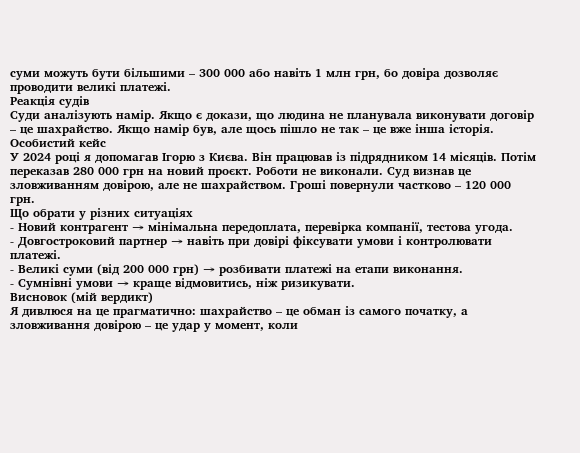суми можуть бути більшими – 300 000 або навіть 1 млн грн, бо довіра дозволяє проводити великі платежі.
Реакція судів
Суди аналізують намір. Якщо є докази, що людина не планувала виконувати договір – це шахрайство. Якщо намір був, але щось пішло не так – це вже інша історія.
Особистий кейс
У 2024 році я допомагав Ігорю з Києва. Він працював із підрядником 14 місяців. Потім переказав 280 000 грн на новий проєкт. Роботи не виконали. Суд визнав це зловживанням довірою, але не шахрайством. Гроші повернули частково – 120 000 грн.
Що обрати у різних ситуаціях
- Новий контрагент → мінімальна передоплата, перевірка компанії, тестова угода.
- Довгостроковий партнер → навіть при довірі фіксувати умови і контролювати платежі.
- Великі суми (від 200 000 грн) → розбивати платежі на етапи виконання.
- Сумнівні умови → краще відмовитись, ніж ризикувати.
Висновок (мій вердикт)
Я дивлюся на це прагматично: шахрайство – це обман із самого початку, а зловживання довірою – це удар у момент, коли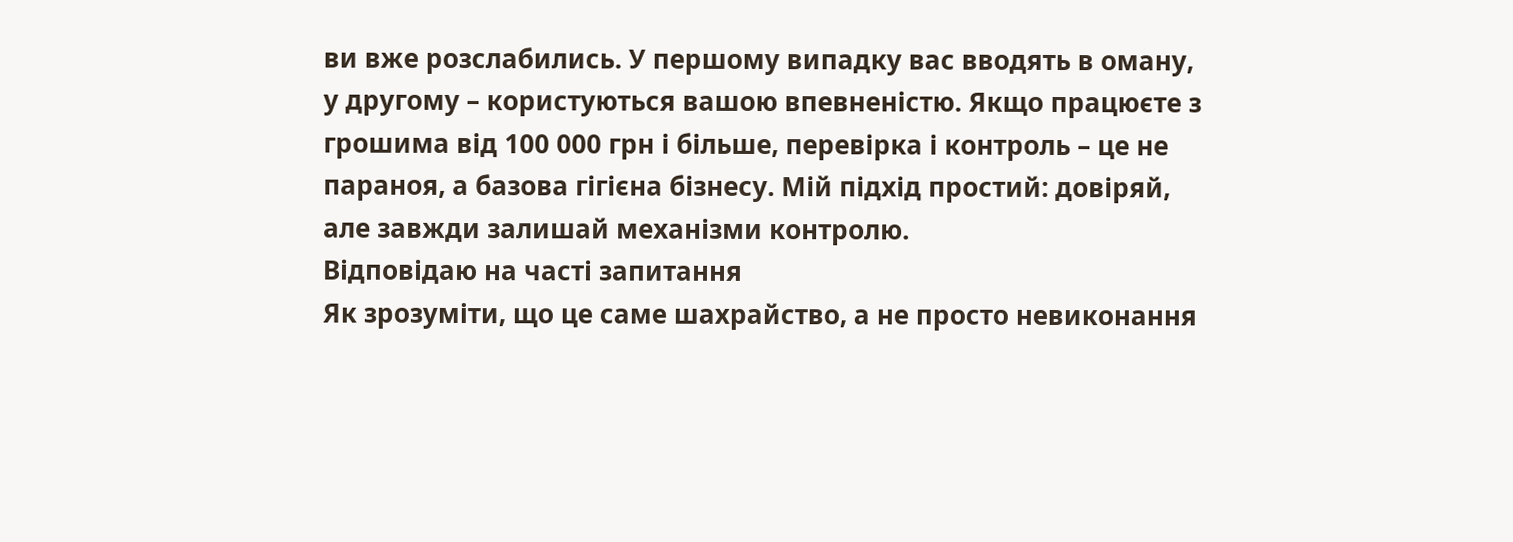ви вже розслабились. У першому випадку вас вводять в оману, у другому – користуються вашою впевненістю. Якщо працюєте з грошима від 100 000 грн і більше, перевірка і контроль – це не параноя, а базова гігієна бізнесу. Мій підхід простий: довіряй, але завжди залишай механізми контролю.
Відповідаю на часті запитання
Як зрозуміти, що це саме шахрайство, а не просто невиконання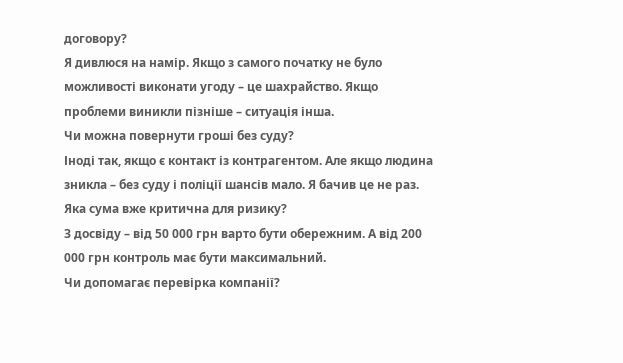договору?
Я дивлюся на намір. Якщо з самого початку не було можливості виконати угоду – це шахрайство. Якщо проблеми виникли пізніше – ситуація інша.
Чи можна повернути гроші без суду?
Іноді так, якщо є контакт із контрагентом. Але якщо людина зникла – без суду і поліції шансів мало. Я бачив це не раз.
Яка сума вже критична для ризику?
З досвіду – від 50 000 грн варто бути обережним. А від 200 000 грн контроль має бути максимальний.
Чи допомагає перевірка компанії?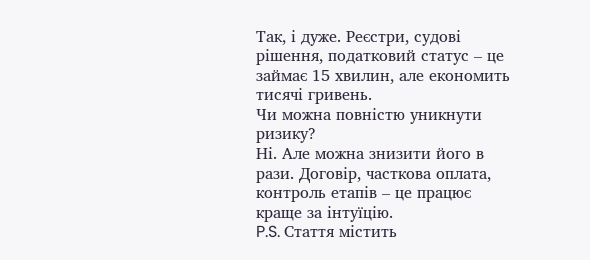Так, і дуже. Реєстри, судові рішення, податковий статус – це займає 15 хвилин, але економить тисячі гривень.
Чи можна повністю уникнути ризику?
Ні. Але можна знизити його в рази. Договір, часткова оплата, контроль етапів – це працює краще за інтуїцію.
P.S. Стаття містить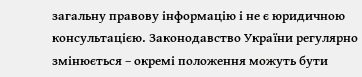загальну правову інформацію і не є юридичною консультацією. Законодавство України регулярно змінюється – окремі положення можуть бути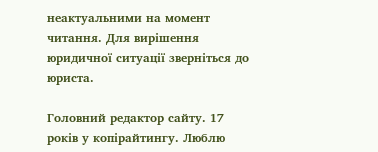неактуальними на момент читання. Для вирішення юридичної ситуації зверніться до юриста.

Головний редактор сайту. 17 років у копірайтингу. Люблю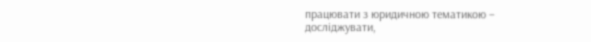працювати з юридичною тематикою – досліджувати,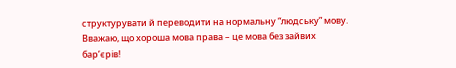структурувати й переводити на нормальну “людську” мову. Вважаю, що хороша мова права – це мова без зайвих бар’єрів!